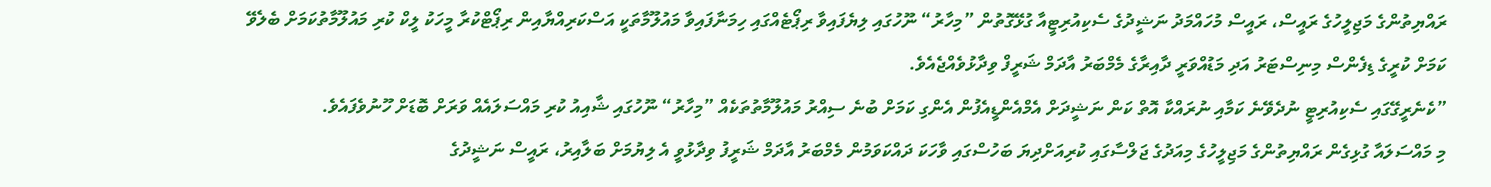ރައްޔިތުންގެ މަޖިލީހުގެ ރައީސް، ރައީސް މުހައްމަދު ނަޝީދުގެ ސެކިއުރިޓީއާ ގުޅޭގޮތުން ”މިހާރު“ ނޫހުގައި ލިޔެފައިވާ ރިޕޯޓެއްގައި ހިމަނާފައިވާ މައުލޫމާތަކީ އަސްކަރިއްޔާއިން ރިޕޯޓްކުރާ މީހަކު ލީކް ކުރި މައުލޫމާތުކަމަށް ބެލެވޭ ކަމަށް ކުރީގެ ޑިފެންސް މިނިސްޓަރު އަދި މަޑުއްވަރީ ދާއިރާގެ މެމްބަރު އާދަމް ޝަރީފް ވިދާޅުވެއްޖެއެވެ.
”ކެނެރީގޭގައި ސެކިއުރިޓީ ނުދެވޭނެ ކަމާއި ނުރައްކާ އޮތް ކަން ނަޝީދަށް އެމްއެންޑީއެފުން އެންގި ކަމަށް ބުނެ ސިއްރު މައުލޫމާތުތަކެއް ”މިހާރު“ ނޫހުގައި ޝާއިއު ކުރި މައްސަލައެއް ވަރަށް ބޮޑަށް ހޫނުވެފައެވެ.
މި މައްސަލައާ ގުޅިގެން ރައްޔިތުންގެ މަޖިލީހުގެ މިއަދުގެ ޖަލްސާގައި ކުރިއަށްދިޔަ ބަހުސްގައި ވާހަކަ ދައްކަވަމުން މެމްބަރު އާދަމް ޝަރީފު ވިދާޅުވީ އެ ލިޔުމަށް ބަލާއިރު، ރައީސް ނަޝީދުގެ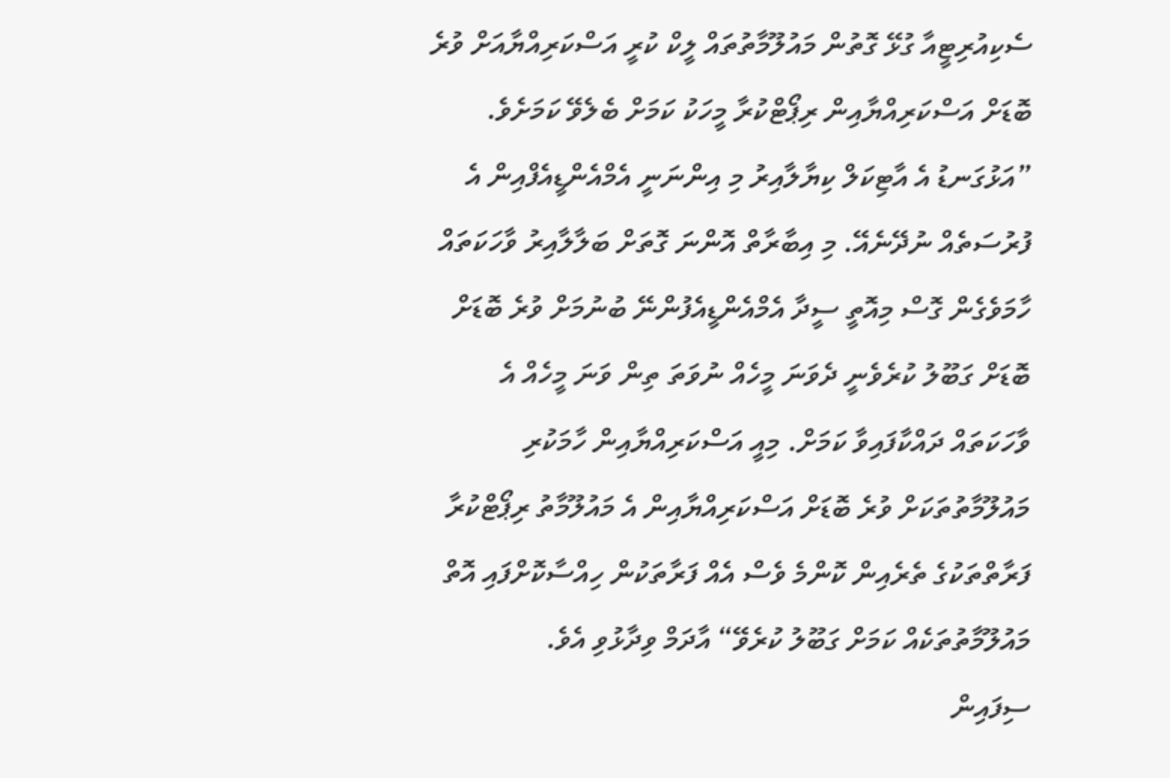ސެކިއުރިޓީއާ ގުޅޭ ގޮތުން މައުލޫމާތުތައް ލީކް ކުރީ އަސްކަރިއްޔާއަށް ވުރެ ބޮޑަށް އަސްކަރިއްޔާއިން ރިޕޯޓްކުރާ މީހަކު ކަމަށް ބެލެވޭ ކަމަށެވެ.
”އަޅުގަނޑު އެ އާޓިކަލް ކިޔާލާއިރު މި އިންނަނީ އެމްއެންޑީއެފްއިން އެ ފުރުސަތެއް ނުދޭނެއޭ. މި އިބާރާތް އޮންނަ ގޮތަށް ބަލާލާއިރު ވާހަކަތައް ހާމަވެގެން ގޮސް މިއޮތީ ސީދާ އެމްއެންޑީއެފުންނޭ ބުނުމަށް ވުރެ ބޮޑަށް ބޮޑަށް ގަބޫލު ކުރެވެނީ ދެވަނަ މީހެއް ނުވަތަ ތިން ވަނަ މީހެއް އެ ވާހަކަތައް ދައްކާފައިވާ ކަމަށް. މިއީ އަސްކަރިއްޔާއިން ހާމަކުރި މައުލޫމާތުތަކަށް ވުރެ ބޮޑަށް އަސްކަރިއްޔާއިން އެ މައުލޫމާތު ރިޕޯޓްކުރާ ފަރާތްތަކުގެ ތެރެއިން ކޮންމެ ވެސް އެއް ފަރާތަކުން ހިއްސާކޮށްފައި އޮތް މައުލޫމާތުތަކެއް ކަމަށް ގަބޫލު ކުރެވޭ“ އާދަމް ވިދާޅުވި އެވެ.
ސިފައިން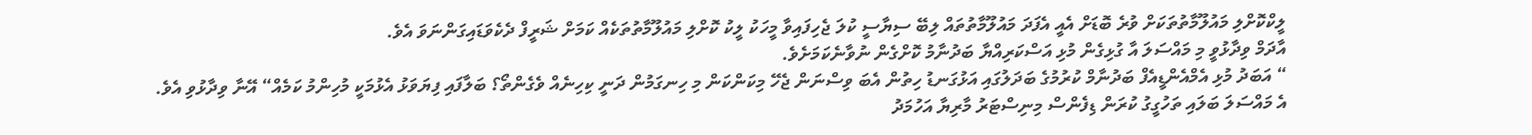ލީކްކޮށްލި މައުލޫމާތުތަކަށް ވުރެ ބޮޑަށް އެއީ އެފަދަ މައުލޫމާތުތައް ލިބޭ ސިޔާސީ ކުލަ ޖެހިފައިވާ މީހަކު ލީކު ކޮށްލި މައުލޫމާތުތަކެއް ކަމަށް ޝަރީފް ދެކެވަޑައިގަންނަވަ އެވެ.
އާދަމް ވިދާޅުވީ މި މައްސަލަ އާ ގުޅިގެން މުޅި އަސްކަރިއްޔާ ބަދުނާމު ކޮށްގެން ނުވާނެކަމަށެވެ.
“ އަބަދު މުޅި އެމްއެންޑީއެފް ބަދުނާމް ކުރުމުގެ ބަދަލުގައި އަޅުގަނޑު ހިތުން އެބަ ވިސްނަން ޖެހޭ މިކަންކަން މި ހިނގަމުން ދަނީ ކިހިނެއް ވެގެންތޯ؟ ބަލާފައި ފިޔަވަޅު އެޅުމަކީ މުހިންމު ކަމެއް“ އޭނާ ވިދާޅުވި އެވެ.
އެ މައްސަލަ ބަލައި ތަހުގީގު ކުރަން ޑިފެންސް މިނިސްޓަރު މާރިޔާ އަހުމަދު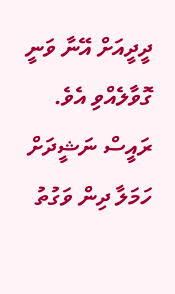ދީދީއަށް އޭނާ ވަނީ ގޮވާލެއްވި އެވެ.
ރައީސް ނަޝީދަށް ހަމަލާ ދިން ވަގުތު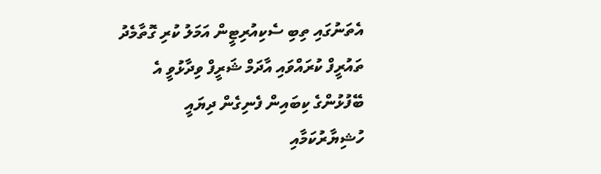އެތަނުގައި ތިބި ސެކިއުރިޓީން އަމަލު ކުރި ގޮތާމެދު ތައުރީފް ކުރައްވައި އާދަމް ޝަރީފް ވިދާޅުވީ އެ ބޭފުޅުންގެ ކިބައިން ފެނިގެން ދިޔައީ ހުޝިޔާރުކަމާއި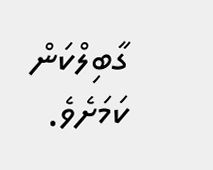ގާބިލްކަން ކަމަށެވެ.